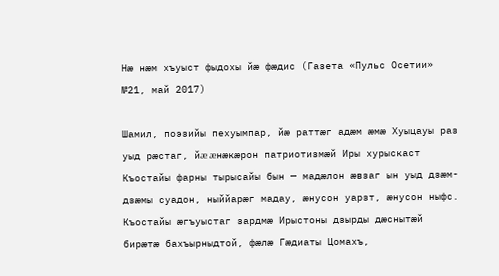Нæ нæм хъуыст фыдохы йæ фæдис (Газета «Пульс Осетии» №21, май 2017)

Шамил, поэзийы пехуымпар, йæ раттæг адæм æмæ Хуыцауы раз уыд рæстаг, йæ æнæкæрон патриотизмæй Иры хурыскаст Къостайы фарны тырысайы бын — мадæлон æвзаг ын уыд дзæм-дзæмы суадон, ныййарæг мадау, æнусон уарзт, æнусон ныфс. Къостайы æгъуыстаг зардмæ Ирыстоны дзырды дæснытæй бирæтæ бахъырныдтой, фæлæ Гæдиаты Цомахъ,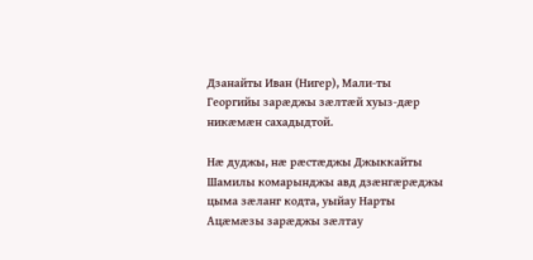Дзанайты Иван (Нигер), Мали-ты Георгийы зарæджы зæлтæй хуыз-дæр никæмæн сахадыдтой.

Нæ дуджы, нæ рæстæджы Джыккайты Шамилы комарынджы авд дзæнгæрæджы цыма зæланг кодта, уыйау Нарты Ацæмæзы зарæджы зæлтау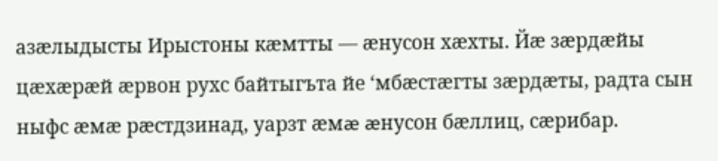азæлыдысты Ирыстоны кæмтты — æнусон хæхты. Йæ зæрдæйы цæхæрæй æрвон рухс байтыгъта йе ‘мбæстæгты зæрдæты, радта сын ныфс æмæ рæстдзинад, уарзт æмæ æнусон бæллиц, сæрибар.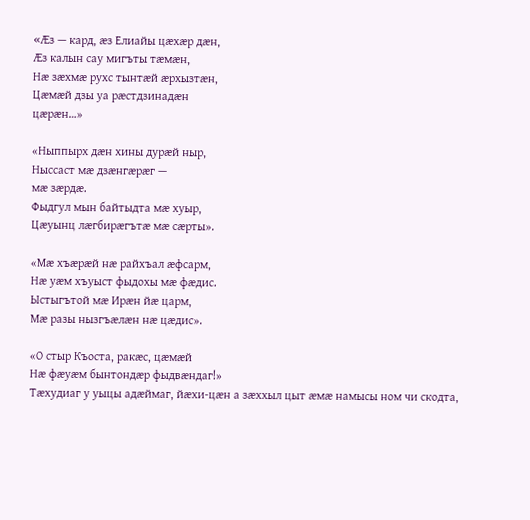«Æз — кард, æз Елиайы цæхæр дæн,
Æз калын сау мигъты тæмæн,
Нæ зæхмæ рухс тынтæй æрхызтæн,
Цæмæй дзы уа рæстдзинадæн
цæрæн…»

«Ныппырх дæн хины дурæй ныр,
Ныссаст мæ дзæнгæрæг —
мæ зæрдæ.
Фыдгул мын байтыдта мæ хуыр,
Цæуынц лæгбирæгътæ мæ сæрты».

«Мæ хъæрæй нæ райхъал æфсарм,
Нæ уæм хъуыст фыдохы мæ фæдис.
Ыстыгътой мæ Ирæн йæ царм,
Мæ разы нызгъæлæн нæ цæдис».

«О стыр Къоста, ракæс, цæмæй
Нæ фæуæм бынтондæр фыдвæндаг!»
Тæхудиаг у уыцы адæймаг, йæхи-цæн а зæххыл цыт æмæ намысы ном чи скодта,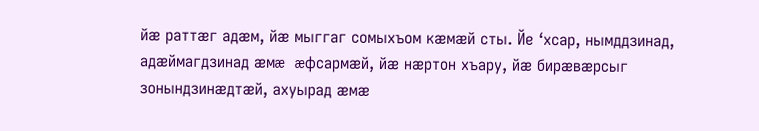йæ раттæг адæм, йæ мыггаг сомыхъом кæмæй сты. Йе ‘хсар, нымддзинад, адæймагдзинад æмæ æфсармæй, йæ нæртон хъару, йæ бирæвæрсыг зонындзинæдтæй, ахуырад æмæ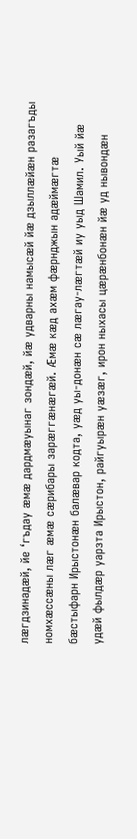лæгдзинадæй, йе ‘гъдау æмæ дардмæуынаг зондæй, йæ удварны намысæй йæ дзыллæйæн разагъды номхæссæны лæг æмæ сæрибары зарæггæнæгæй. Æмæ кæд ахæм фæрнджын адæймæгтæ бæстыфарн Ирыстонæн балæвар кодта, уæд уы-донæн сæ лæгау-лæгтæй иу уыд Шамил. Уый йæ удæй фылдæр уарзта Ирыстон, райгуырæн уæзæг, ирон ныхасы цæрæнбонæн йæ уд нывондæн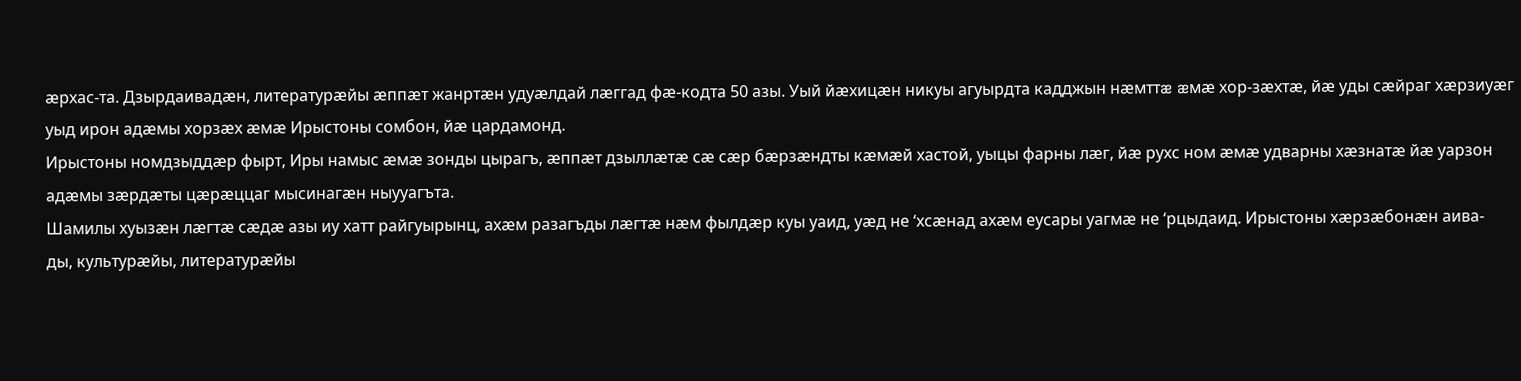æрхас-та. Дзырдаивадæн, литературæйы æппæт жанртæн удуæлдай лæггад фæ-кодта 50 азы. Уый йæхицæн никуы агуырдта кадджын нæмттæ æмæ хор-зæхтæ, йæ уды сæйраг хæрзиуæг уыд ирон адæмы хорзæх æмæ Ирыстоны сомбон, йæ цардамонд.
Ирыстоны номдзыддæр фырт, Иры намыс æмæ зонды цырагъ, æппæт дзыллæтæ сæ сæр бæрзæндты кæмæй хастой, уыцы фарны лæг, йæ рухс ном æмæ удварны хæзнатæ йæ уарзон адæмы зæрдæты цæрæццаг мысинагæн ныууагъта.
Шамилы хуызæн лæгтæ сæдæ азы иу хатт райгуырынц, ахæм разагъды лæгтæ нæм фылдæр куы уаид, уæд не ‘хсæнад ахæм еусары уагмæ не ‘рцыдаид. Ирыстоны хæрзæбонæн аива-
ды, культурæйы, литературæйы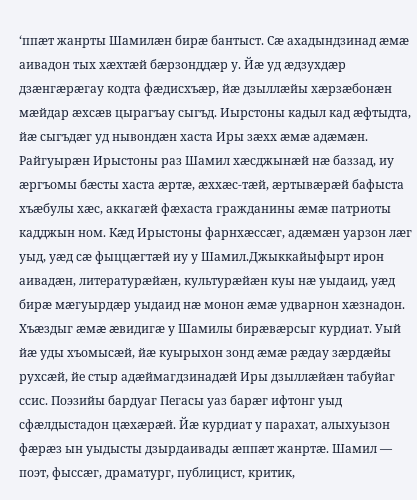‘ппæт жанрты Шамилæн бирæ бантыст. Сæ ахадындзинад æмæ аивадон тых хæхтæй бæрзонддæр у. Йæ уд æдзухдæр дзæнгæрæгау кодта фæдисхъæр, йæ дзыллæйы хæрзæбонæн мæйдар æхсæв цырагъау сыгъд. Иырстоны кадыл кад æфтыдта, йæ сыгъдæг уд нывондæн хаста Иры зæхх æмæ адæмæн. Райгуырæн Ирыстоны раз Шамил хæсджынæй нæ баззад, иу æргъомы бæсты хаста æртæ, æххæс-тæй, æртывæрæй бафыста хъæбулы хæс, аккагæй фæхаста гражданины æмæ патриоты кадджын ном. Кæд Ирыстоны фарнхæссæг, адæмæн уарзон лæг уыд, уæд сæ фыццæгтæй иу у Шамил.Джыккайыфырт ирон аивадæн, литературæйæн, культурæйæн куы нæ уыдаид, уæд бирæ мæгуырдæр уыдаид нæ монон æмæ удварнон хæзнадон. Хъæздыг æмæ æвидигæ у Шамилы бирæвæрсыг курдиат. Уый йæ уды хъомысæй, йæ куырыхон зонд æмæ рæдау зæрдæйы рухсæй, йе стыр адæймагдзинадæй Иры дзыллæйæн табуйаг ссис. Поэзийы бардуаг Пегасы уаз барæг ифтонг уыд сфæлдыстадон цæхæрæй. Йæ курдиат у парахат, алыхуызон фæрæз ын уыдысты дзырдаивады æппæт жанртæ. Шамил — поэт, фыссæг, драматург, публицист, критик,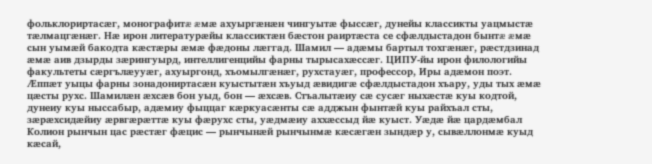фольклориртасæг, монографитæ æмæ ахуыргæнæн чингуытæ фыссæг, дунейы классикты уацмыстæ тæлмацгæнæг. Нæ ирон литературæйы классиктæн бæстон раиртæста се сфæлдыстадон бынтæ æмæ сын уымæй бакодта кæстæры æмæ фæдоны лæггад. Шамил — адæмы бартыл тохгæнæг, рæстдзинад æмæ аив дзырды зæрингуырд, интеллигенцийы фарны тырысахæссæг. ЦИПУ-йы ирон филологийы факультеты сæргълæууæг, ахуыргонд, хъомылгæнæг, рухстауæг, профессор, Иры адæмон поэт.
Æппæт уыцы фарны зонадониртасæн куыстытæн хъуыд æвидигæ сфæлдыстадон хъару, уды тых æмæ цæсты рухс. Шамилæн æхсæв бон уыд, бон — æхсæв. Стъалытæиу сæ сусæг ныхæстæ куы кодтой, дунеиу куы ныссабыр, адæмиу фыццаг кæркуасæнты сæ адджын фынтæй куы райхъал сты, зæрæхсидæйиу æрвгæрæттæ куы фæрухс сты, уæдмæиу аххæссыд йæ куыст. Уæдæ йæ цардæмбал Колион рынчын цас рæстæг фæцис — рынчынæй рынчынмæ кæсæгæн зындæр у, сывæллонмæ куыд кæсай,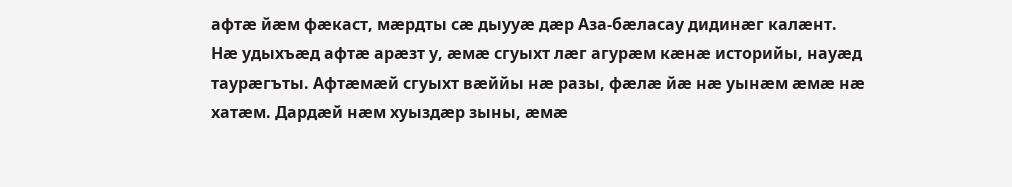афтæ йæм фæкаст, мæрдты сæ дыууæ дæр Аза-бæласау дидинæг калæнт.
Нæ удыхъæд афтæ арæзт у, æмæ сгуыхт лæг агурæм кæнæ историйы, науæд таурæгъты. Афтæмæй сгуыхт вæййы нæ разы, фæлæ йæ нæ уынæм æмæ нæ хатæм. Дардæй нæм хуыздæр зыны, æмæ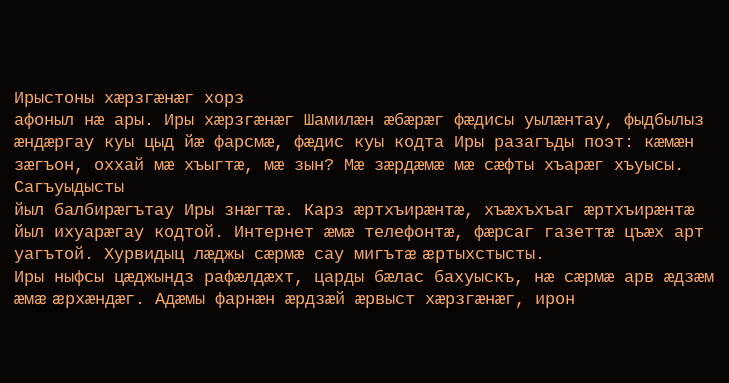Ирыстоны хæрзгæнæг хорз
афоныл нæ ары. Иры хæрзгæнæг Шамилæн æбæрæг фæдисы уылæнтау, фыдбылыз æндæргау куы цыд йæ фарсмæ, фæдис куы кодта Иры разагъды поэт: кæмæн зæгъон, оххай мæ хъыгтæ, мæ зын? Мæ зæрдæмæ мæ сæфты хъарæг хъуысы. Сагъуыдысты
йыл балбирæгътау Иры знæгтæ. Карз æртхъирæнтæ, хъæхъхъаг æртхъирæнтæ йыл ихуарæгау кодтой. Интернет æмæ телефонтæ, фæрсаг газеттæ цъæх арт уагътой. Хурвидыц лæджы сæрмæ сау мигътæ æртыхстысты.
Иры ныфсы цæджындз рафæлдæхт, царды бæлас бахуыскъ, нæ сæрмæ арв æдзæм æмæ æрхæндæг. Адæмы фарнæн æрдзæй æрвыст хæрзгæнæг, ирон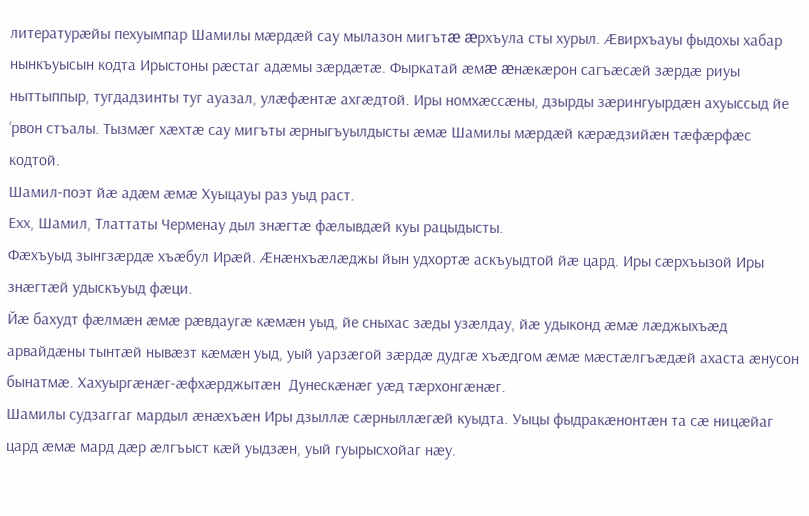литературæйы пехуымпар Шамилы мæрдæй сау мылазон мигътæ æрхъула сты хурыл. Æвирхъауы фыдохы хабар нынкъуысын кодта Ирыстоны рæстаг адæмы зæрдæтæ. Фыркатай æмæ æнæкæрон сагъæсæй зæрдæ риуы ныттыппыр, тугдадзинты туг ауазал, улæфæнтæ ахгæдтой. Иры номхæссæны, дзырды зæрингуырдæн ахуыссыд йе ‘рвон стъалы. Тызмæг хæхтæ сау мигъты æрныгъуылдысты æмæ Шамилы мæрдæй кæрæдзийæн тæфæрфæс кодтой.
Шамил-поэт йæ адæм æмæ Хуыцауы раз уыд раст.
Ехх, Шамил, Тлаттаты Черменау дыл знæгтæ фæлывдæй куы рацыдысты.
Фæхъуыд зынгзæрдæ хъæбул Ирæй. Æнæнхъæлæджы йын удхортæ аскъуыдтой йæ цард. Иры сæрхъызой Иры знæгтæй удыскъуыд фæци.
Йæ бахудт фæлмæн æмæ рæвдаугæ кæмæн уыд, йе сныхас зæды узæлдау, йæ удыконд æмæ лæджыхъæд арвайдæны тынтæй нывæзт кæмæн уыд, уый уарзæгой зæрдæ дудгæ хъæдгом æмæ мæстæлгъæдæй ахаста æнусон бынатмæ. Хахуыргæнæг-æфхæрджытæн  Дунескæнæг уæд тæрхонгæнæг.
Шамилы судзаггаг мардыл æнæхъæн Иры дзыллæ сæрныллæгæй куыдта. Уыцы фыдракæнонтæн та сæ ницæйаг цард æмæ мард дæр æлгъыст кæй уыдзæн, уый гуырысхойаг нæу.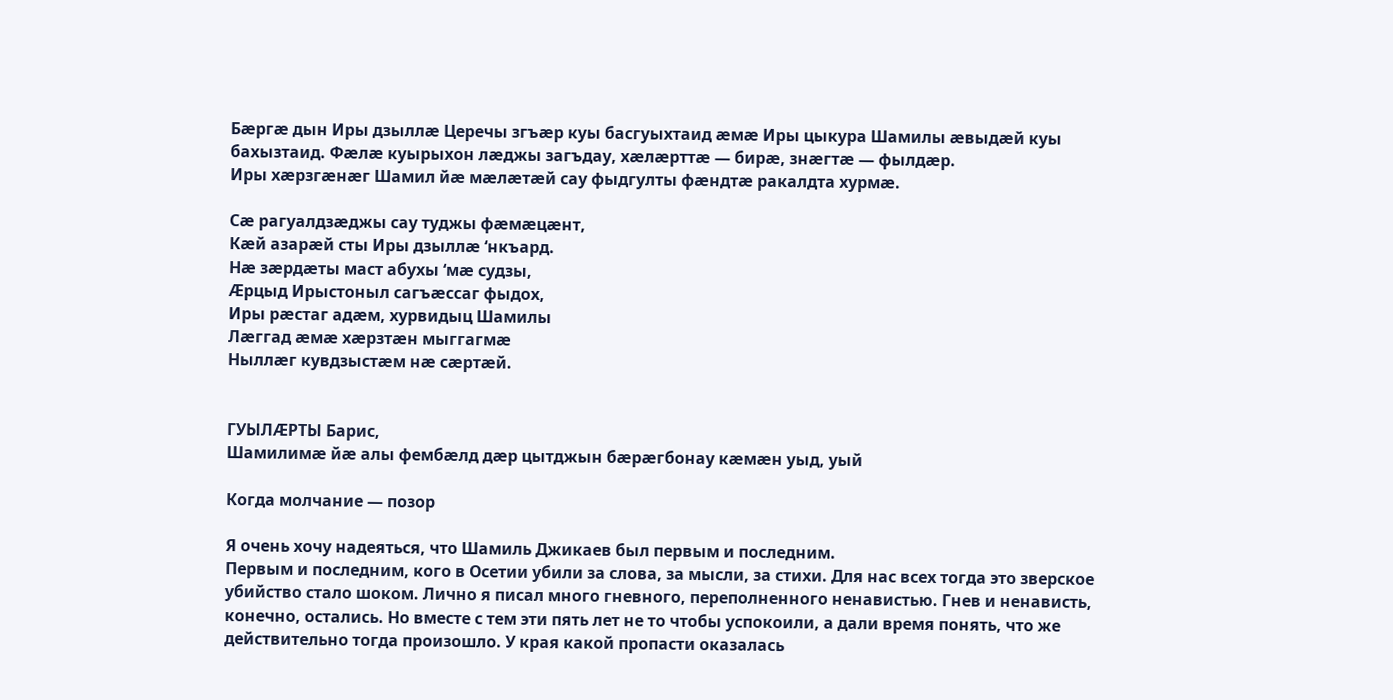Бæргæ дын Иры дзыллæ Церечы згъæр куы басгуыхтаид æмæ Иры цыкура Шамилы æвыдæй куы бахызтаид. Фæлæ куырыхон лæджы загъдау, хæлæрттæ — бирæ, знæгтæ — фылдæр.
Иры хæрзгæнæг Шамил йæ мæлæтæй сау фыдгулты фæндтæ ракалдта хурмæ.

Сæ рагуалдзæджы сау туджы фæмæцæнт,
Кæй азарæй сты Иры дзыллæ ‘нкъард.
Нæ зæрдæты маст абухы ‘мæ судзы,
Æрцыд Ирыстоныл сагъæссаг фыдох,
Иры рæстаг адæм, хурвидыц Шамилы
Лæггад æмæ хæрзтæн мыггагмæ
Ныллæг кувдзыстæм нæ сæртæй.


ГУЫЛÆРТЫ Барис,
Шамилимæ йæ алы фембæлд дæр цытджын бæрæгбонау кæмæн уыд, уый

Когда молчание — позор

Я очень хочу надеяться, что Шамиль Джикаев был первым и последним.
Первым и последним, кого в Осетии убили за слова, за мысли, за стихи. Для нас всех тогда это зверское убийство стало шоком. Лично я писал много гневного, переполненного ненавистью. Гнев и ненависть, конечно, остались. Но вместе с тем эти пять лет не то чтобы успокоили, а дали время понять, что же действительно тогда произошло. У края какой пропасти оказалась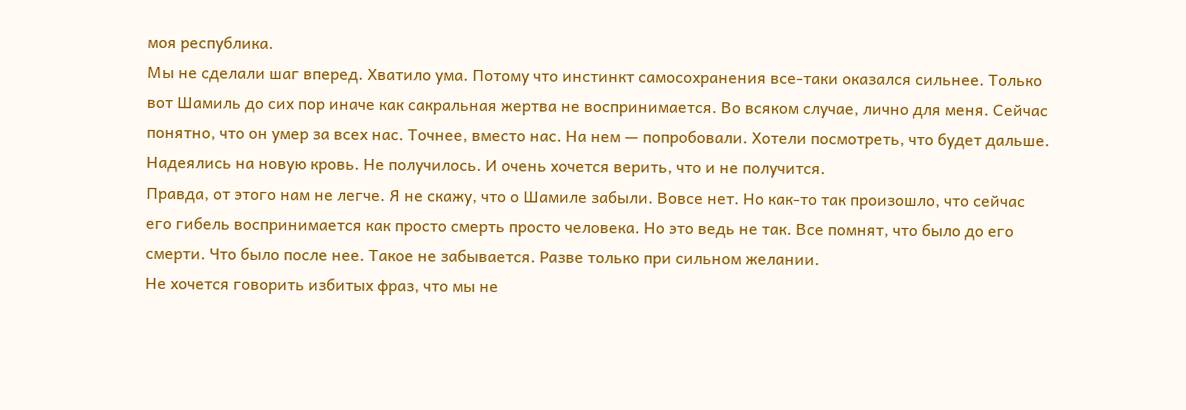моя республика.
Мы не сделали шаг вперед. Хватило ума. Потому что инстинкт самосохранения все-таки оказался сильнее. Только вот Шамиль до сих пор иначе как сакральная жертва не воспринимается. Во всяком случае, лично для меня. Сейчас понятно, что он умер за всех нас. Точнее, вместо нас. На нем — попробовали. Хотели посмотреть, что будет дальше. Надеялись на новую кровь. Не получилось. И очень хочется верить, что и не получится.
Правда, от этого нам не легче. Я не скажу, что о Шамиле забыли. Вовсе нет. Но как-то так произошло, что сейчас его гибель воспринимается как просто смерть просто человека. Но это ведь не так. Все помнят, что было до его смерти. Что было после нее. Такое не забывается. Разве только при сильном желании.
Не хочется говорить избитых фраз, что мы не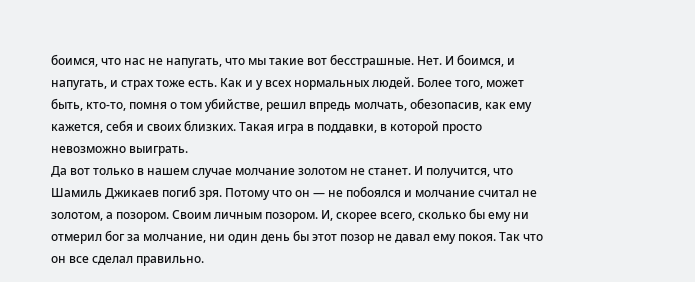боимся, что нас не напугать, что мы такие вот бесстрашные. Нет. И боимся, и напугать, и страх тоже есть. Как и у всех нормальных людей. Более того, может быть, кто-то, помня о том убийстве, решил впредь молчать, обезопасив, как ему кажется, себя и своих близких. Такая игра в поддавки, в которой просто невозможно выиграть.
Да вот только в нашем случае молчание золотом не станет. И получится, что Шамиль Джикаев погиб зря. Потому что он — не побоялся и молчание считал не золотом, а позором. Своим личным позором. И, скорее всего, сколько бы ему ни отмерил бог за молчание, ни один день бы этот позор не давал ему покоя. Так что он все сделал правильно.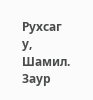Рухсаг у, Шамил.
Заур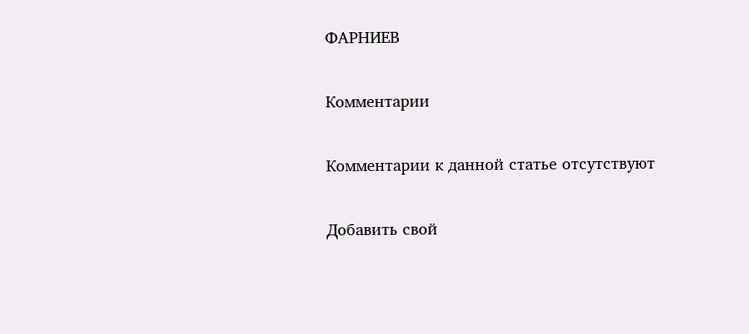ФАРНИЕВ

Комментарии

Комментарии к данной статье отсутствуют

Добавить свой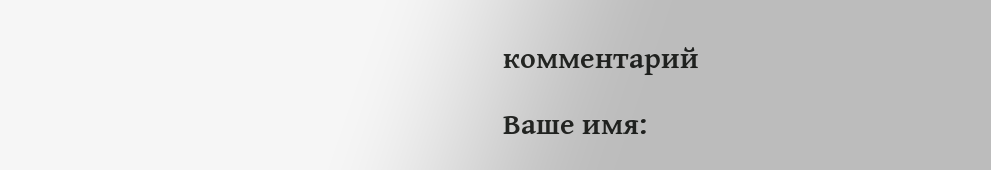комментарий

Ваше имя: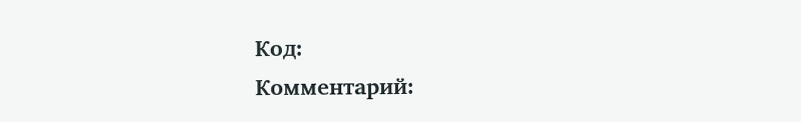Код:
Комментарий: